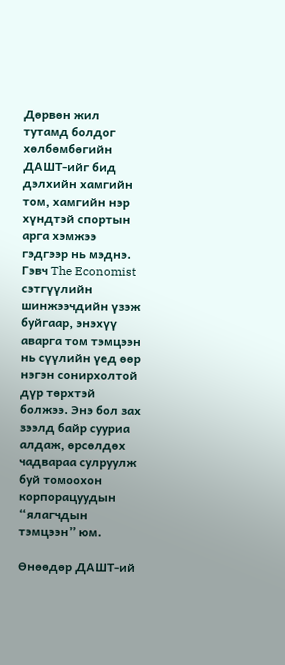Дөрвөн жил тутамд болдог хөлбөмбөгийн ДАШТ-ийг бид дэлхийн хамгийн том, хамгийн нэр хүндтэй спортын арга хэмжээ гэдгээр нь мэднэ. Гэвч The Economist сэтгүүлийн шинжээчдийн үзэж буйгаар, энэхүү аварга том тэмцээн нь сүүлийн үед өөр нэгэн сонирхолтой дүр төрхтэй болжээ. Энэ бол зах зээлд байр сууриа алдаж, өрсөлдөх чадвараа сулруулж буй томоохон корпорацуудын “ялагчдын тэмцээн” юм.

Өнөөдөр ДАШТ-ий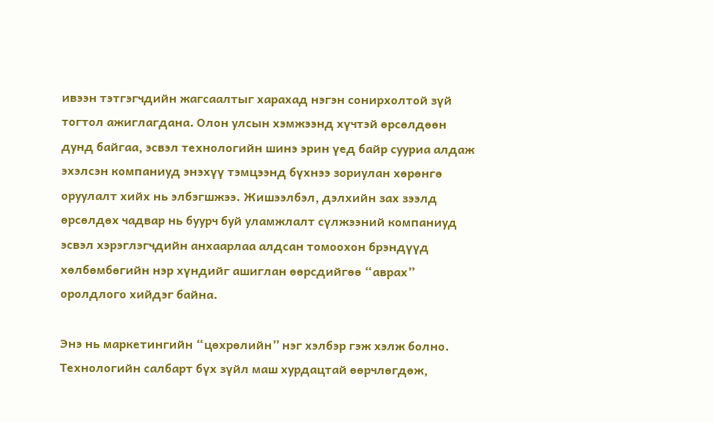ивээн тэтгэгчдийн жагсаалтыг харахад нэгэн сонирхолтой зүй тогтол ажиглагдана. Олон улсын хэмжээнд хүчтэй өрсөлдөөн дунд байгаа, эсвэл технологийн шинэ эрин үед байр сууриа алдаж эхэлсэн компаниуд энэхүү тэмцээнд бүхнээ зориулан хөрөнгө оруулалт хийх нь элбэгшжээ. Жишээлбэл, дэлхийн зах зээлд өрсөлдөх чадвар нь буурч буй уламжлалт сүлжээний компаниуд эсвэл хэрэглэгчдийн анхаарлаа алдсан томоохон брэндүүд хөлбөмбөгийн нэр хүндийг ашиглан өөрсдийгөө “аврах” оролдлого хийдэг байна.

Энэ нь маркетингийн “цөхрөлийн” нэг хэлбэр гэж хэлж болно. Технологийн салбарт бүх зүйл маш хурдацтай өөрчлөгдөж,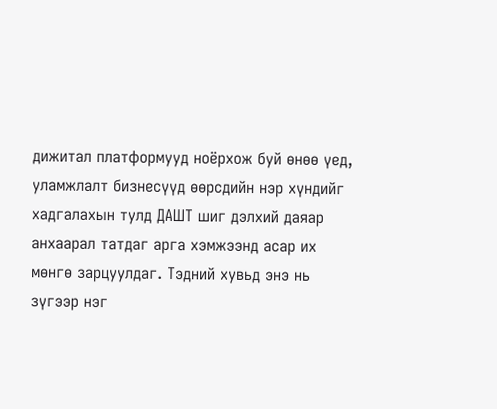дижитал платформууд ноёрхож буй өнөө үед, уламжлалт бизнесүүд өөрсдийн нэр хүндийг хадгалахын тулд ДАШТ шиг дэлхий даяар анхаарал татдаг арга хэмжээнд асар их мөнгө зарцуулдаг. Тэдний хувьд энэ нь зүгээр нэг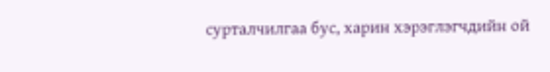сурталчилгаа бус, харин хэрэглэгчдийн ой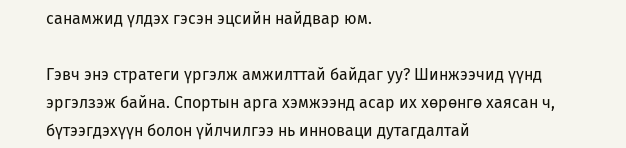санамжид үлдэх гэсэн эцсийн найдвар юм.

Гэвч энэ стратеги үргэлж амжилттай байдаг уу? Шинжээчид үүнд эргэлзэж байна. Спортын арга хэмжээнд асар их хөрөнгө хаясан ч, бүтээгдэхүүн болон үйлчилгээ нь инноваци дутагдалтай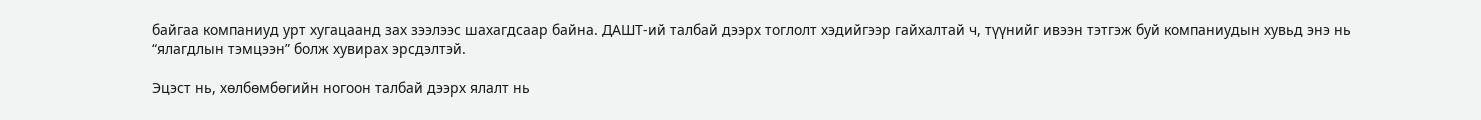байгаа компаниуд урт хугацаанд зах зээлээс шахагдсаар байна. ДАШТ-ий талбай дээрх тоглолт хэдийгээр гайхалтай ч, түүнийг ивээн тэтгэж буй компаниудын хувьд энэ нь “ялагдлын тэмцээн” болж хувирах эрсдэлтэй.

Эцэст нь, хөлбөмбөгийн ногоон талбай дээрх ялалт нь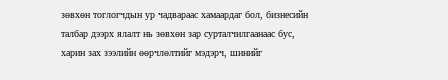зөвхөн тоглогчдын ур чадвараас хамаардаг бол, бизнесийн талбар дээрх ялалт нь зөвхөн зар сурталчилгаанаас бус, харин зах зээлийн өөрчлөлтийг мэдэрч, шинийг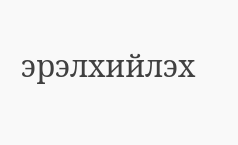эрэлхийлэх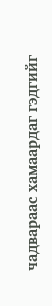чадвараас хамаардаг гэдгийг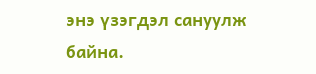энэ үзэгдэл сануулж байна.